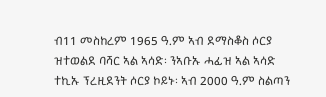ብ11 መስከረም 1965 ዓ.ም ኣብ ደማስቆስ ሶርያ ዝተወልደ ባሻር ኣል ኣሳድ፡ ንኣቡኡ ሓፊዝ ኣል ኣሳድ ተኪኡ ፕረዚደንት ሶርያ ኮይኑ፡ ኣብ 2000 ዓ.ም ስልጣን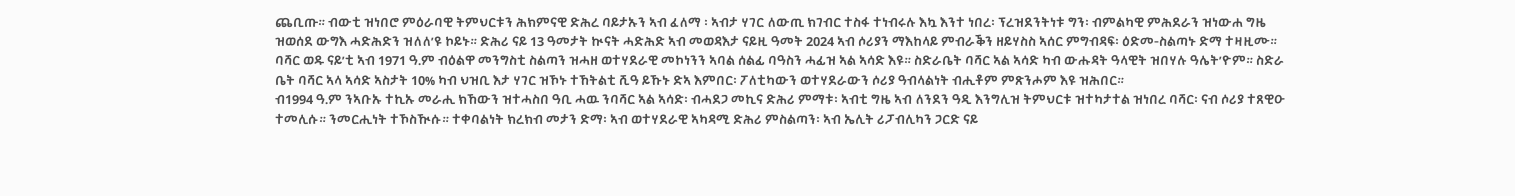ጨቢጡ። ብውቲ ዝነበሮ ምዕራባዊ ትምህርቱን ሕክምናዊ ድሕረ ባይታኡን ኣብ ፈለማ ፡ ኣብታ ሃገር ለውጢ ክገብር ተስፋ ተነብሩሉ እኳ እንተ ነበረ፡ ፕረዝደንትነቱ ግን፡ ብምልካዊ ምሕደራን ዝነውሐ ግዜ ዝወሰደ ውግእ ሓድሕድን ዝለለ’ዩ ኮይኑ። ድሕሪ ናይ 13 ዓመታት ኲናት ሓድሕድ ኣብ መወዳእታ ናይዚ ዓመት 2024 ኣብ ሶሪያን ማእከላይ ምብራቕን ዘይሃስስ ኣሰር ምግብዳፍ፡ ዕድመ-ስልጣኑ ድማ ተዛዚሙ።
ባሻር ወዱ ናይ’ቲ ኣብ 1971 ዓ.ም ብዕልዋ መንግስቲ ስልጣን ዝሓዘ ወተሃደራዊ መኮነንን ኣባል ሰልፊ ባዓስን ሓፊዝ ኣል ኣሳድ እዩ። ስድራቤት ባሻር ኣል ኣሳድ ካብ ውሑዳት ዓላዊት ዝበሃሉ ዓሌት’ዮም። ስድራ ቤት ባሻር ኣላ ኣሳድ ኣስታት 10% ካብ ህዝቢ እታ ሃገር ዝኾኑ ተኸትልቲ ሺዓ ይኹኑ ድኣ እምበር፡ ፖለቲካውን ወተሃደራውን ሶሪያ ዓብላልነት ብሒቶም ምጽንሖም እዩ ዝሕበር።
ብ1994 ዓ.ም ንኣቡኡ ተኪኡ መራሒ ክኸውን ዝተሓስበ ዓቢ ሓዉ ንባሻር ኣል ኣሳድ፡ ብሓደጋ መኪና ድሕሪ ምማቱ፡ ኣብቲ ግዜ ኣብ ለንደን ዓዲ እንግሊዝ ትምህርቱ ዝተካታተል ዝነበረ ባሻር፡ ናብ ሶሪያ ተጸዊዑ ተመሊሱ። ንመርሒነት ተኾስዂሱ። ተቀባልነት ክረክብ መታን ድማ፡ ኣብ ወተሃደራዊ ኣካዳሚ ድሕሪ ምስልጣን፡ ኣብ ኤሊት ሪፓብሊካን ጋርድ ናይ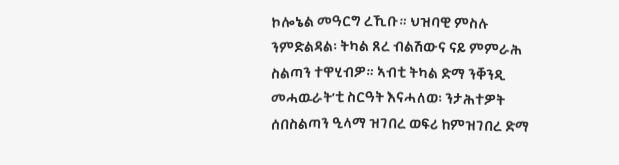ኮሎኔል መዓርግ ረኺቡ። ህዝባዊ ምስሉ ንምድልዳል፡ ትካል ጸረ ብልሽውና ናይ ምምራሕ ስልጣን ተዋሂብዎ። ኣብቲ ትካል ድማ ንቐንዲ መሓዉራት’ቲ ስርዓት እናሓለወ፡ ንታሕተዎት ሰበስልጣን ዒላማ ዝገበረ ወፍሪ ከምዝገበረ ድማ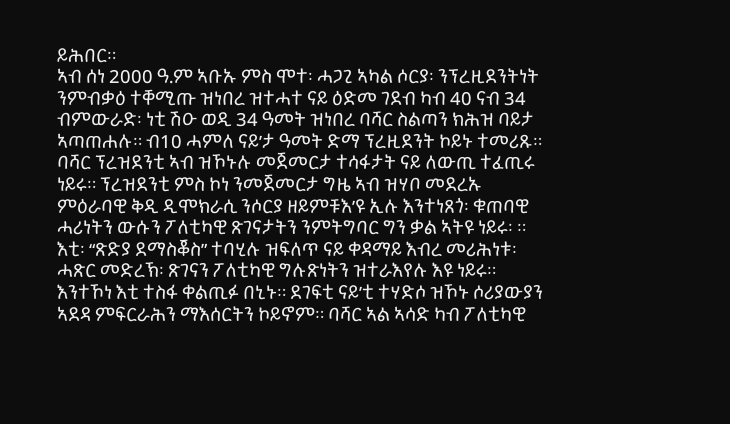ይሕበር።
ኣብ ሰነ 2000 ዓ.ም ኣቡኡ ምስ ሞተ፡ ሓጋጊ ኣካል ሶርያ፡ ንፕረዚደንትነት ንምብቃዕ ተቐሚጡ ዝነበረ ዝተሓተ ናይ ዕድመ ገደብ ካብ 40 ናብ 34 ብምውራድ፡ ነቲ ሽዑ ወዲ 34 ዓመት ዝነበረ ባሻር ስልጣን ክሕዝ ባይታ ኣጣጠሐሉ። ብ10 ሓምለ ናይ’ታ ዓመት ድማ ፕረዚደንት ኮይኑ ተመሪጹ። ባሻር ፕረዝደንቲ ኣብ ዝኾኑሉ መጀመርታ ተሳፋታት ናይ ለውጢ ተፈጢሩ ነይሩ። ፕረዝደንቲ ምስ ኮነ ንመጀመርታ ግዜ ኣብ ዝሃቦ መደረኡ ምዕራባዊ ቅዲ ዲሞክራሲ ንሶርያ ዘይምቹእ’ዩ ኢሉ እንተነጸጎ፡ ቁጠባዊ ሓሪነትን ውሱን ፖለቲካዊ ጽገናታትን ንምትግባር ግን ቃል ኣትዩ ነይሩ፡ ።
እቲ፡ “ጽድያ ደማስቖስ” ተባሂሉ ዝፍለጥ ናይ ቀዳማይ እብረ መሪሕነቱ፡ ሓጽር መድረኽ፡ ጽገናን ፖለቲካዊ ግሉጽነትን ዝተራእየሉ እዩ ነይሩ። እንተኾነ እቲ ተስፋ ቀልጢፉ በኒኑ። ደገፍቲ ናይ’ቲ ተሃድሶ ዝኾኑ ሶሪያውያን ኣደዳ ምፍርራሕን ማእሰርትን ኮይኖም። ባሻር ኣል ኣሳድ ካብ ፖለቲካዊ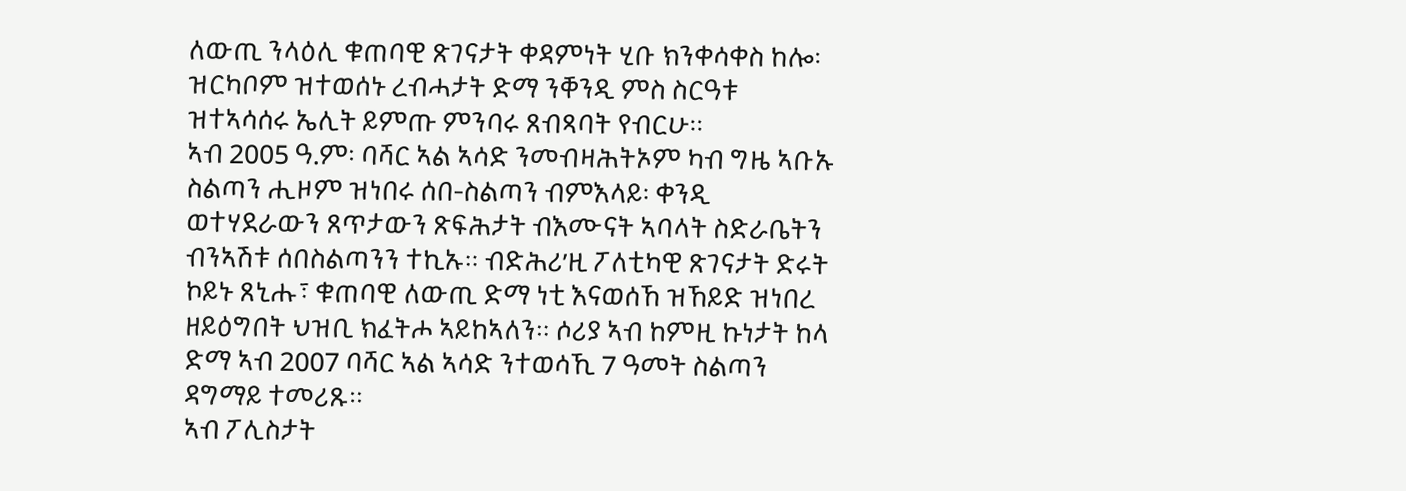ለውጢ ንላዕሊ ቁጠባዊ ጽገናታት ቀዳምነት ሂቡ ክንቀሳቀስ ከሎ፡ ዝርካቦም ዝተወሰኑ ረብሓታት ድማ ንቐንዲ ምስ ስርዓቱ ዝተኣሳሰሩ ኤሊት ይምጡ ምንባሩ ጸብጻባት የብርሁ።
ኣብ 2005 ዓ.ም፡ ባሻር ኣል ኣሳድ ንመብዛሕትኦም ካብ ግዜ ኣቡኡ ስልጣን ሒዞም ዝነበሩ ሰበ-ስልጣን ብምእላይ፡ ቀንዲ ወተሃደራውን ጸጥታውን ጽፍሕታት ብእሙናት ኣባላት ስድራቤትን ብንኣሽቱ ሰበስልጣንን ተኪኡ። ብድሕሪ’ዚ ፖለቲካዊ ጽገናታት ድሩት ኮይኑ ጸኒሑ፣ ቁጠባዊ ለውጢ ድማ ነቲ እናወሰኸ ዝኸይድ ዝነበረ ዘይዕግበት ህዝቢ ክፈትሖ ኣይከኣለን። ሶሪያ ኣብ ከምዚ ኩነታት ከላ ድማ ኣብ 2007 ባሻር ኣል ኣሳድ ንተወሳኺ 7 ዓመት ስልጣን ዳግማይ ተመሪጹ።
ኣብ ፖሊስታት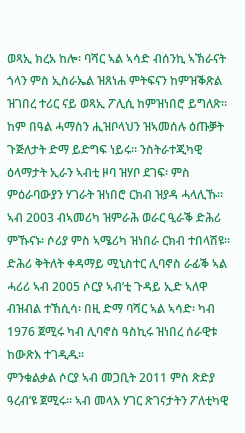ወጻኢ ክረአ ከሎ፡ ባሻር ኣል ኣሳድ ብሰንኪ ኣኽራናት ጎላን ምስ ኢስራኤል ዝጸነሐ ምትፍናን ከምዝቕጽል ዝገበረ ተሪር ናይ ወጻኢ ፖሊሲ ከምዝነበሮ ይግለጽ። ከም በዓል ሓማስን ሒዝቦላህን ዝኣመሰሉ ዕጡቓት ጉጅለታት ድማ ይድግፍ ነይሩ። ንስትራተጂካዊ ዕላማታት ኢራን ኣብቲ ዞባ ዝሃቦ ደገፍ፡ ምስ ምዕራባውያን ሃገራት ዝነበሮ ርክብ ዝያዳ ሓላሊኹ። ኣብ 2003 ብኣመሪካ ዝምራሕ ወራር ዒራቕ ድሕሪ ምኹናኑ፡ ሶሪያ ምስ ኣሜሪካ ዝነበራ ርክብ ተበላሽዩ። ድሕሪ ቅትለት ቀዳማይ ሚኒስተር ሊባኖስ ራፊቕ ኣል ሓሪሪ ኣብ 2005 ሶርያ ኣብ’ቲ ጉዳይ ኢድ ኣለዋ ብዝብል ተኸሲሳ፡ በዚ ድማ ባሻር ኣል ኣሳድ፡ ካብ 1976 ጀሚሩ ካብ ሊባኖስ ዓስኪሩ ዝነበረ ሰራዊቱ ከውጽእ ተገዲዱ።
ምንቁልቃል ሶርያ ኣብ መጋቢት 2011 ምስ ጽድያ ዓረብ’ዩ ጀሚሩ። ኣብ መላእ ሃገር ጽገናታትን ፖለቲካዊ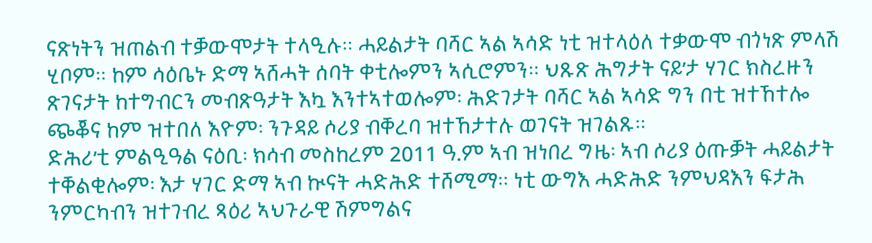ናጽነትን ዝጠልብ ተቓውሞታት ተላዒሉ። ሓይልታት ባሻር ኣል ኣሳድ ነቲ ዝተላዕለ ተቃውሞ ብጎነጽ ምላሽ ሂቦም። ከም ሳዕቤኑ ድማ ኣሸሓት ሰባት ቀቲሎምን ኣሲሮምን። ህጹጽ ሕግታት ናይ’ታ ሃገር ክስረዙን ጽገናታት ከተግብርን መብጽዓታት እኳ እንተኣተወሎም፡ ሕድገታት ባሻር ኣል ኣሳድ ግን በቲ ዝተኸተሎ ጭቖና ከም ዝተበለ እዮም፡ ንጉዳይ ሶሪያ ብቐረባ ዝተኸታተሉ ወገናት ዝገልጹ።
ድሕሪ’ቲ ምልዒዓል ናዕቢ፡ ክሳብ መስከረም 2011 ዓ.ም ኣብ ዝነበረ ግዜ፡ ኣብ ሶሪያ ዕጡቓት ሓይልታት ተቐልቂሎም፡ እታ ሃገር ድማ ኣብ ኲናት ሓድሕድ ተሸሚማ። ነቲ ውግእ ሓድሕድ ንምህዳእን ፍታሕ ንምርካብን ዝተገብረ ጻዕሪ ኣህጉራዊ ሽምግልና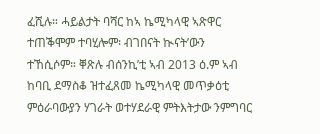ፈሺሉ። ሓይልታት ባሻር ከኣ ኬሚካላዊ ኣጽዋር ተጠቕሞም ተባሂሎም፡ ብገበናት ኲናት’ውን ተኸሲሶም። ቐጽሉ ብሰንኪ’ቲ ኣብ 2013 ዕ.ም ኣብ ከባቢ ደማስቆ ዝተፈጸመ ኬሚካላዊ መጥቃዕቲ ምዕራባውያን ሃገራት ወተሃደራዊ ምትእትታው ንምግባር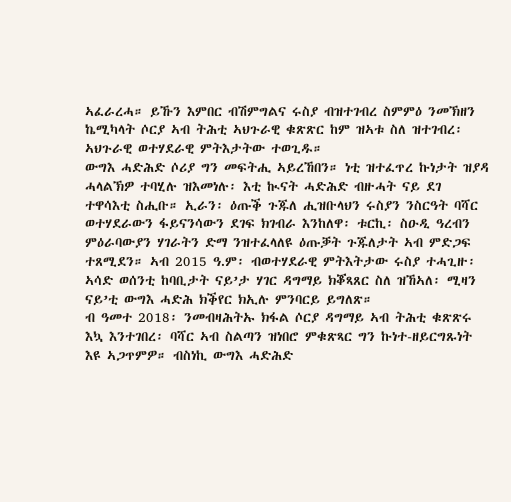ኣፈራረሓ። ይኹን እምበር ብሽምግልና ሩስያ ብዝተገብረ ስምምዕ ንመኽዘን ኬሚካላት ሶርያ ኣብ ትሕቲ ኣህጉራዊ ቁጽጽር ከም ዝኣቱ ስለ ዝተገብረ፡ ኣህጉራዊ ወተሃደራዊ ምትእታትው ተወጊዱ።
ውግእ ሓድሕድ ሶሪያ ግን መፍትሒ ኣይረኸበን። ነቲ ዝተፈጥረ ኩነታት ዝያዳ ሓላልኽዎ ተባሂሉ ዝእመነሉ፡ እቲ ኲናት ሓድሕድ ብዙሓት ናይ ደገ ተዋሳእቲ ስሒቡ። ኢራን፡ ዕጡቕ ጉጁለ ሒዝቡላህን ሩስያን ንስርዓት ባሻር ወተሃደራውን ፋይናንሳውን ደገፍ ክገብራ እንከለዋ፡ ቱርኪ፡ ስዑዲ ዓረብን ምዕራባውያን ሃገራትን ድማ ንዝተፈላለዩ ዕጡቓት ጉጁለታት ኣብ ምድጋፍ ተጸሚደን። ኣብ 2015 ዓ.ም፡ ብወተሃደራዊ ምትእትታው ሩስያ ተሓጊዙ፡ ኣሳድ ወሰንቲ ከባቢታት ናይ’ታ ሃገር ዳግማይ ክቖጻጸር ስለ ዝኸኣለ፡ ሚዛን ናይ’ቲ ውግእ ሓድሕ ክቕየር ክኢሉ ምንባርይ ይግለጽ።
ብ ዓመተ 2018፡ ንመብዛሕትኡ ክፋል ሶርያ ዳግማይ ኣብ ትሕቲ ቁጽጽሩ እኳ እንተገበረ፡ ባሻር ኣብ ስልጣን ዝነበሮ ምቁጽጻር ግን ኩነተ-ዘይርግጹነት እዩ ኣጋጥምዎ። ብስነኪ ውግእ ሓድሕድ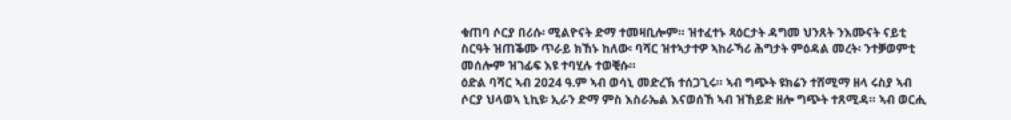ቁጠባ ሶርያ በሪሱ፡ ሚልዮናት ድማ ተመዛቢሎም። ዝተፈተኑ ጻዕርታት ዳግመ ህንጸት ንእሙናት ናይቲ ስርዓት ዝጠቕሙ ጥራይ ክኸኑ ከለው፡ ባሻር ዝተኣታተዎ ኣከራኻሪ ሕግታት ምዕዳል መረት፡ ንተቓወምቲ መሰሎም ዝገፊፍ እዩ ተባሂሉ ተወቒሱ።
ዕድል ባሻር ኣብ 2024 ዓ.ም ኣብ ወሳኒ መድረኽ ተሰጋጊሩ። ኣብ ግጭት ዩክሬን ተሸሚማ ዘላ ሩስያ ኣብ ሶርያ ህላወኣ ኒኪዩ፡ ኢራን ድማ ምስ እስራኤል እናወሰኸ ኣብ ዝኸይድ ዘሎ ግጭት ተጸሚዳ። ኣብ ወርሒ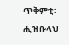ጥቅምቲ፡ ሒዝቡላህ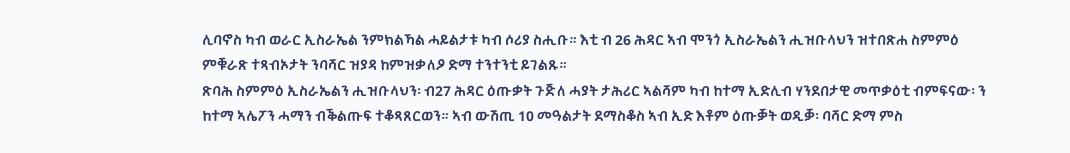ሊባኖስ ካብ ወራር ኢስራኤል ንምክልኻል ሓይልታቱ ካብ ሶሪያ ስሒቡ። እቲ ብ 26 ሕዳር ኣብ ሞንጎ ኢስራኤልን ሒዝቡላህን ዝተበጽሐ ስምምዕ ምቑራጽ ተጻብኦታት ንባሻር ዝያዳ ከምዝቃለዖ ድማ ተንተንቲ ይገልጹ።
ጽባሕ ስምምዕ ኢስራኤልን ሒዝቡላህን፡ ብ27 ሕዳር ዕጡቃት ጉጅለ ሓያት ታሕሪር ኣልሻም ካብ ከተማ ኢድሊብ ሃንደበታዊ መጥቃዕቲ ብምፍናው፡ ን ከተማ ኣሌፖን ሓማን ብቕልጡፍ ተቆጻጸርወን። ኣብ ውሽጢ 10 መዓልታት ደማስቆስ ኣብ ኢድ እቶም ዕጡቓት ወዲቓ፡ ባሻር ድማ ምስ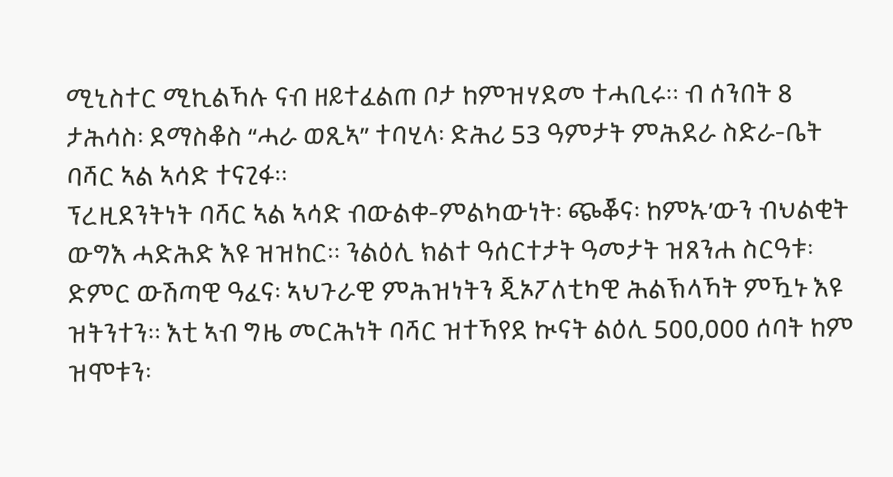ሚኒስተር ሚኪልኻሉ ናብ ዘይተፈልጠ ቦታ ከምዝሃደመ ተሓቢሩ። ብ ሰንበት 8 ታሕሳስ፡ ደማስቆስ “ሓራ ወጺኣ” ተባሂላ፡ ድሕሪ 53 ዓምታት ምሕደራ ስድራ-ቤት ባሻር ኣል ኣሳድ ተናጊፋ።
ፕረዚደንትነት ባሻር ኣል ኣሳድ ብውልቀ-ምልካውነት፡ ጭቖና፡ ከምኡ’ውን ብህልቂት ውግእ ሓድሕድ እዩ ዝዝከር። ንልዕሊ ክልተ ዓሰርተታት ዓመታት ዝጸንሐ ስርዓቱ፡ ድምር ውሽጣዊ ዓፈና፡ ኣህጉራዊ ምሕዝነትን ጂኦፖለቲካዊ ሕልኽላኻት ምዃኑ እዩ ዝትንተን። እቲ ኣብ ግዜ መርሕነት ባሻር ዝተኻየደ ኲናት ልዕሊ 500,000 ሰባት ከም ዝሞቱን፡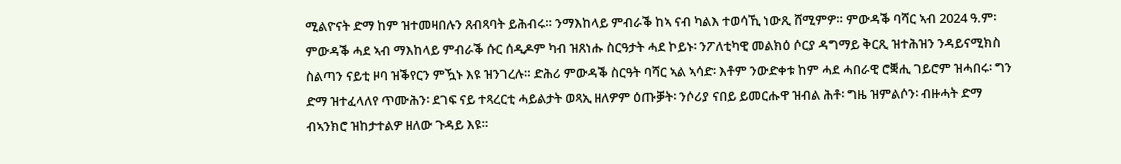ሚልዮናት ድማ ከም ዝተመዛበሉን ጸብጻባት ይሕብሩ። ንማእከላይ ምብራቕ ከኣ ናብ ካልእ ተወሳኺ ነውጺ ሸሚምዎ። ምውዳቕ ባሻር ኣብ 2024 ዓ.ም፡ ምውዳቕ ሓደ ኣብ ማእከላይ ምብራቕ ሱር ሰዲዶም ካብ ዝጸነሑ ስርዓታት ሓደ ኮይኑ፡ ንፖለቲካዊ መልክዕ ሶርያ ዳግማይ ቅርጺ ዝተሕዝን ንዳይናሚክስ ስልጣን ናይቲ ዞባ ዝቕየርን ምዃኑ እዩ ዝንገረሉ። ድሕሪ ምውዳቕ ስርዓት ባሻር ኣል ኣሳድ፡ እቶም ንውድቀቱ ከም ሓደ ሓበራዊ ሮቛሒ ገይሮም ዝሓበሩ፡ ግን ድማ ዝተፈላለየ ጥሙሕን፡ ደገፍ ናይ ተጻረርቲ ሓይልታት ወጻኢ ዘለዎም ዕጡቓት፡ ንሶሪያ ናበይ ይመርሑዋ ዝብል ሕቶ፡ ግዜ ዝምልሶን፡ ብዙሓት ድማ ብኣንክሮ ዝከታተልዎ ዘለው ጉዳይ እዩ።